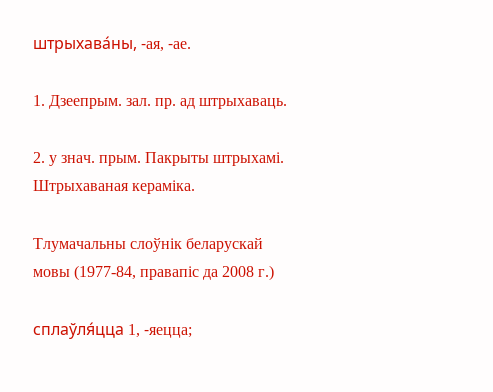штрыхава́ны, ‑ая, ‑ае.

1. Дзеепрым. зал. пр. ад штрыхаваць.

2. у знач. прым. Пакрыты штрыхамі. Штрыхаваная кераміка.

Тлумачальны слоўнік беларускай мовы (1977-84, правапіс да 2008 г.)

сплаўля́цца 1, ‑яецца;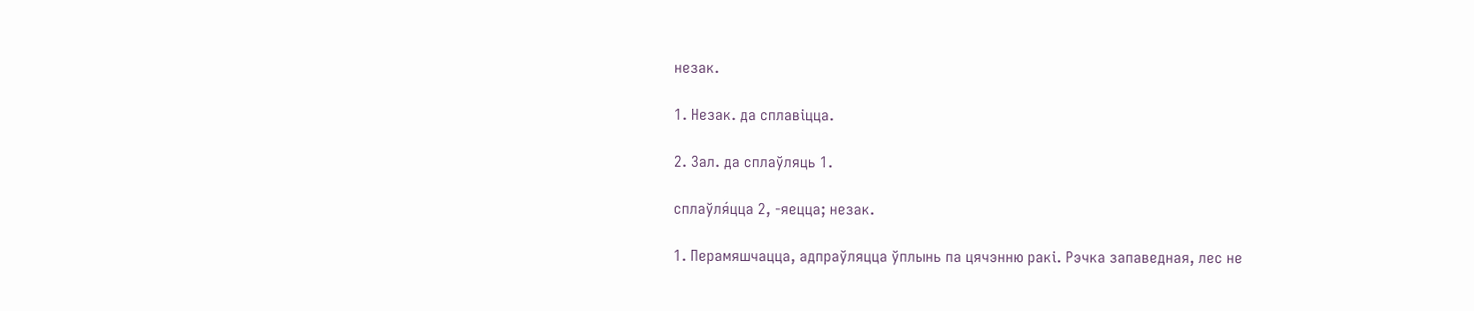незак.

1. Незак. да сплавіцца.

2. Зал. да сплаўляць 1.

сплаўля́цца 2, ‑яецца; незак.

1. Перамяшчацца, адпраўляцца ўплынь па цячэнню ракі. Рэчка запаведная, лес не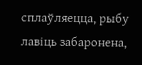сплаўляецца, рыбу лавіць забаронена,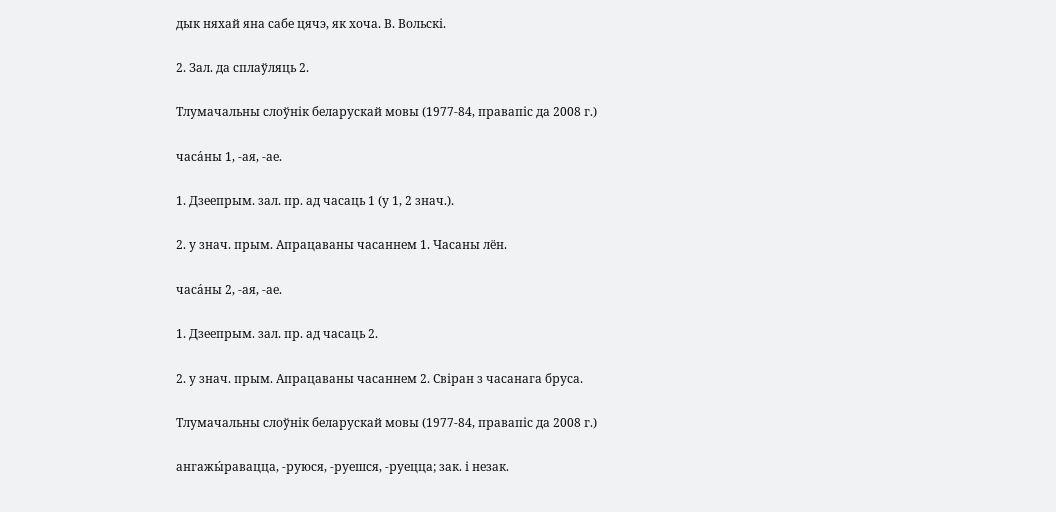дык няхай яна сабе цячэ, як хоча. В. Вольскі.

2. Зал. да сплаўляць 2.

Тлумачальны слоўнік беларускай мовы (1977-84, правапіс да 2008 г.)

часа́ны 1, ‑ая, ‑ае.

1. Дзеепрым. зал. пр. ад часаць 1 (у 1, 2 знач.).

2. у знач. прым. Апрацаваны часаннем 1. Часаны лён.

часа́ны 2, ‑ая, ‑ае.

1. Дзеепрым. зал. пр. ад часаць 2.

2. у знач. прым. Апрацаваны часаннем 2. Свіран з часанага бруса.

Тлумачальны слоўнік беларускай мовы (1977-84, правапіс да 2008 г.)

ангажы́равацца, ‑руюся, ‑руешся, ‑руецца; зак. і незак.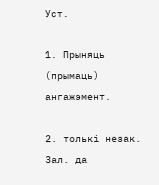Уст.

1. Прыняць (прымаць) ангажэмент.

2. толькі незак. Зал. да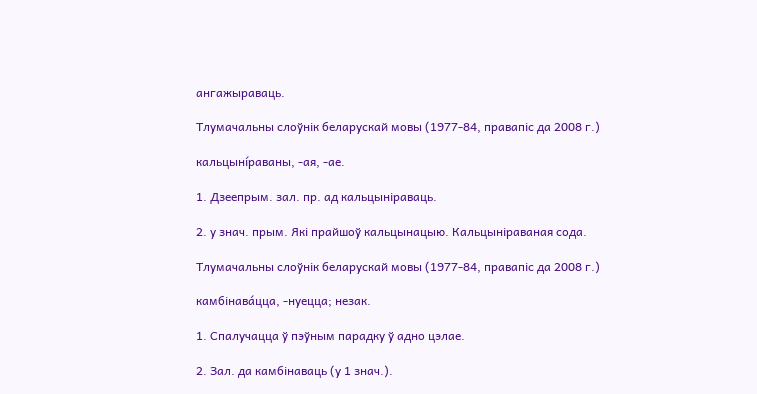ангажыраваць.

Тлумачальны слоўнік беларускай мовы (1977-84, правапіс да 2008 г.)

кальцыні́раваны, ‑ая, ‑ае.

1. Дзеепрым. зал. пр. ад кальцыніраваць.

2. у знач. прым. Які прайшоў кальцынацыю. Кальцыніраваная сода.

Тлумачальны слоўнік беларускай мовы (1977-84, правапіс да 2008 г.)

камбінава́цца, ‑нуецца; незак.

1. Спалучацца ў пэўным парадку ў адно цэлае.

2. Зал. да камбінаваць (у 1 знач.).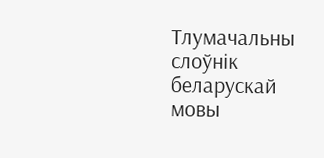Тлумачальны слоўнік беларускай мовы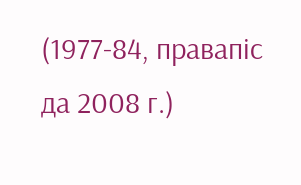(1977-84, правапіс да 2008 г.)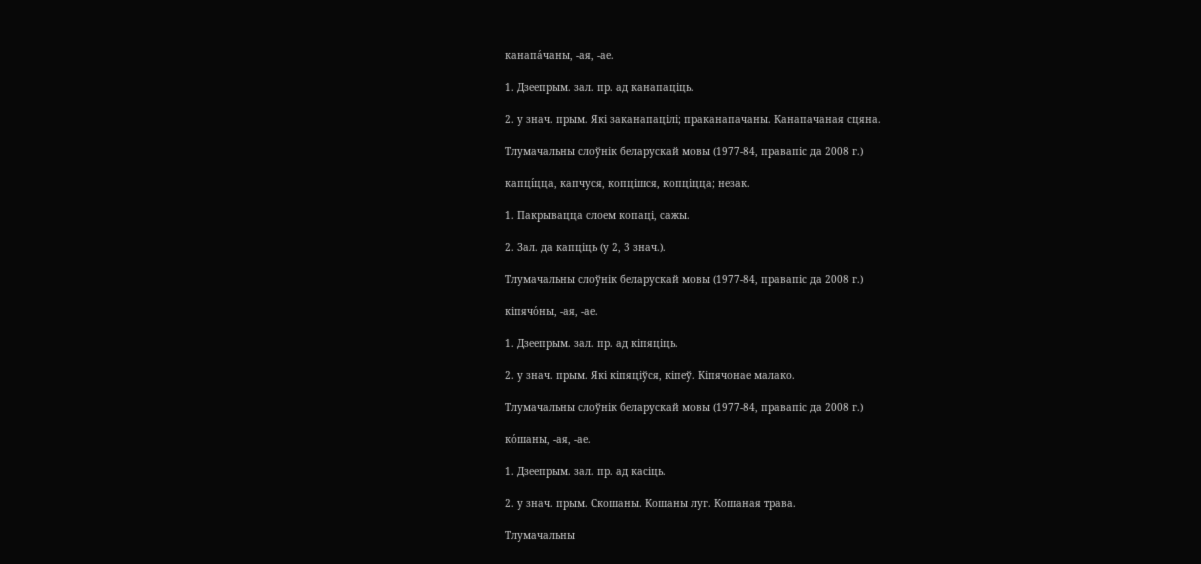канапа́чаны, ‑ая, ‑ае.

1. Дзеепрым. зал. пр. ад канапаціць.

2. у знач. прым. Які заканапацілі; праканапачаны. Канапачаная сцяна.

Тлумачальны слоўнік беларускай мовы (1977-84, правапіс да 2008 г.)

капці́цца, капчуся, копцішся, копціцца; незак.

1. Пакрывацца слоем копаці, сажы.

2. Зал. да капціць (у 2, 3 знач.).

Тлумачальны слоўнік беларускай мовы (1977-84, правапіс да 2008 г.)

кіпячо́ны, ‑ая, ‑ае.

1. Дзеепрым. зал. пр. ад кіпяціць.

2. у знач. прым. Які кіпяціўся, кіпеў. Кіпячонае малако.

Тлумачальны слоўнік беларускай мовы (1977-84, правапіс да 2008 г.)

ко́шаны, ‑ая, ‑ае.

1. Дзеепрым. зал. пр. ад касіць.

2. у знач. прым. Скошаны. Кошаны луг. Кошаная трава.

Тлумачальны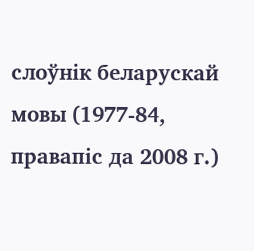слоўнік беларускай мовы (1977-84, правапіс да 2008 г.)